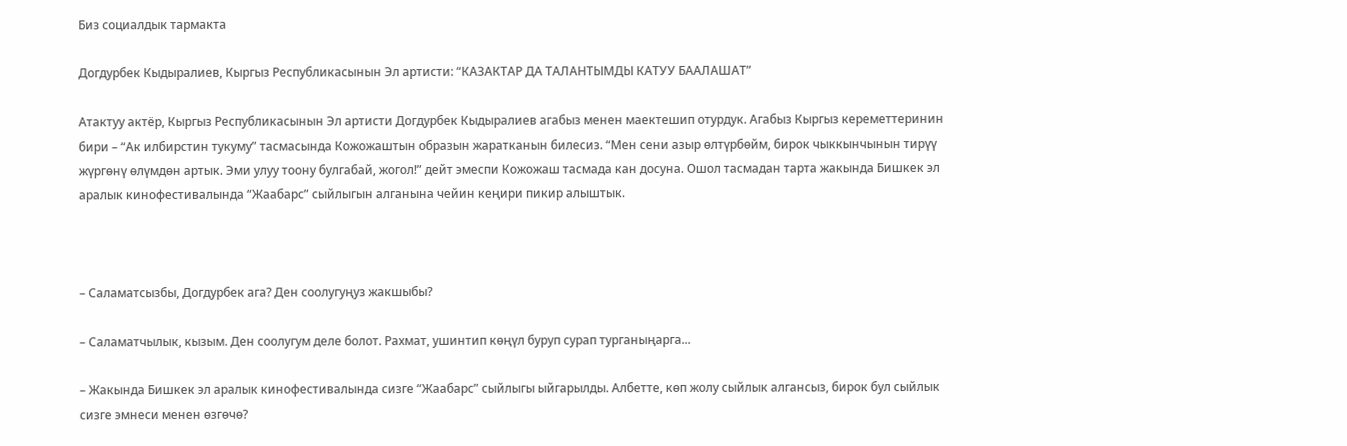Биз социалдык тармакта

Догдурбек Кыдыралиев, Кыргыз Республикасынын Эл артисти: “КАЗАКТАР ДА ТАЛАНТЫМДЫ КАТУУ БААЛАШАТ”

Атактуу актёр, Кыргыз Республикасынын Эл артисти Догдурбек Кыдыралиев агабыз менен маектешип отурдук. Агабыз Кыргыз кереметтеринин бири – “Ак илбирстин тукуму” тасмасында Кожожаштын образын жаратканын билесиз. “Мен сени азыр өлтүрбөйм, бирок чыккынчынын тирүү жүргөнү өлүмдөн артык. Эми улуу тоону булгабай, жогол!” дейт эмеспи Кожожаш тасмада кан досуна. Ошол тасмадан тарта жакында Бишкек эл аралык кинофестивалында “Жаабарс” сыйлыгын алганына чейин кеңири пикир алыштык.



– Саламатсызбы, Догдурбек ага? Ден соолугуңуз жакшыбы?

– Саламатчылык, кызым. Ден соолугум деле болот. Рахмат, ушинтип көңүл буруп сурап турганыңарга...

– Жакында Бишкек эл аралык кинофестивалында сизге “Жаабарс” сыйлыгы ыйгарылды. Албетте, көп жолу сыйлык алгансыз, бирок бул сыйлык сизге эмнеси менен өзгөчө?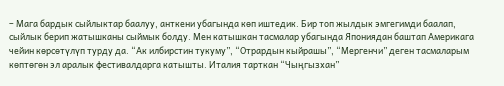– Мага бардык сыйлыктар баалуу, анткени убагында көп иштедик. Бир топ жылдык эмгегимди баалап, сыйлык берип жатышканы сыймык болду. Мен катышкан тасмалар убагында Япониядан баштап Америкага чейин көрсөтүлүп турду да. “Ак илбирстин тукуму”, “Отрардын кыйрашы”, “Мергенчи” деген тасмаларым көптөгөн эл аралык фестивалдарга катышты. Италия тарткан “Чыңгызхан”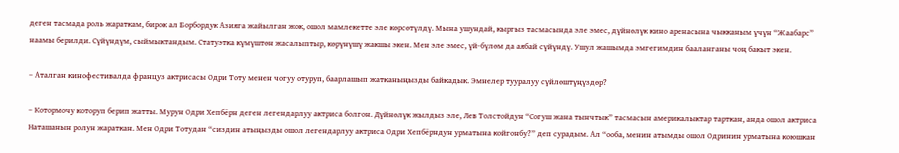деген тасмада роль жараткам, бирок ал Борбордук Азияга жайылган жок, ошол мамлекетте эле көрсөтүлдү. Мына ушундай, кыргыз тасмасында эле эмес, дүйнөлүк кино аренасына чыкканым үчүн “Жаабарс” наамы берилди. Сүйүндүм, сыймыктандым. Статуэтка күмүштөн жасалыптыр, көрүнүшү жакшы экен. Мен эле эмес, үй-бүлөм да аябай сүйүндү. Ушул жашымда эмгегимдин бааланганы чоң бакыт экен.

– Аталган кинофестивалда француз актрисасы Одри Тоту менен чогуу отуруп, баарлашып жатканыңызды байкадык. Эмнелер тууралуу сүйлөштүңүздөр?

– Котормочу которуп берип жатты. Мурун Одри Хепбёрн деген легендарлуу актриса болгон. Дүйнөлүк жылдыз эле, Лев Толстойдун “Согуш жана тынчтык” тасмасын америкалыктар тарткан, анда ошол актриса Наташанын ролун жараткан. Мен Одри Тотудан “сиздин атыңызды ошол легендарлуу актриса Одри Хепбёрндун урматына койгонбу?” деп сурадым. Ал “ооба, менин атымды ошол Одринин урматына коюшкан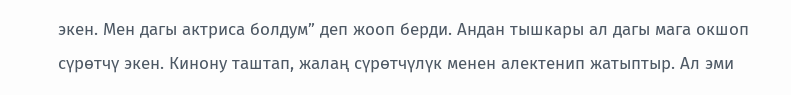экен. Мен дагы актриса болдум” деп жооп берди. Андан тышкары ал дагы мага окшоп сүрөтчү экен. Кинону таштап, жалаң сүрөтчүлүк менен алектенип жатыптыр. Ал эми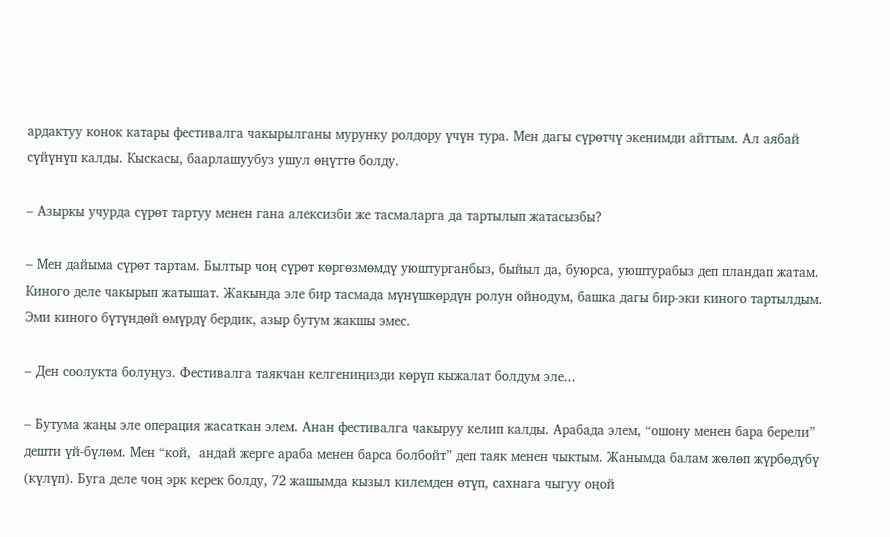ардактуу конок катары фестивалга чакырылганы мурунку ролдору үчүн тура. Мен дагы сүрөтчү экенимди айттым. Ал аябай сүйүнүп калды. Кыскасы, баарлашуубуз ушул өңүттө болду.

– Азыркы учурда сүрөт тартуу менен гана алексизби же тасмаларга да тартылып жатасызбы?

– Мен дайыма сүрөт тартам. Былтыр чоң сүрөт көргөзмөмдү уюштурганбыз, быйыл да, буюрса, уюштурабыз деп пландап жатам. Киного деле чакырып жатышат. Жакында эле бир тасмада мүнүшкөрдүн ролун ойнодум, башка дагы бир-эки киного тартылдым. Эми киного бүтүндөй өмүрдү бердик, азыр бутум жакшы эмес.

– Ден соолукта болуңуз. Фестивалга таякчан келгениңизди көрүп кыжалат болдум эле...

– Бутума жаңы эле операция жасаткан элем. Анан фестивалга чакыруу келип калды. Арабада элем, “ошону менен бара берели” дешти үй-бүлөм. Мен “кой,  андай жерге араба менен барса болбойт” деп таяк менен чыктым. Жанымда балам жөлөп жүрбөдүбү (күлүп). Буга деле чоң эрк керек болду, 72 жашымда кызыл килемден өтүп, сахнага чыгуу оңой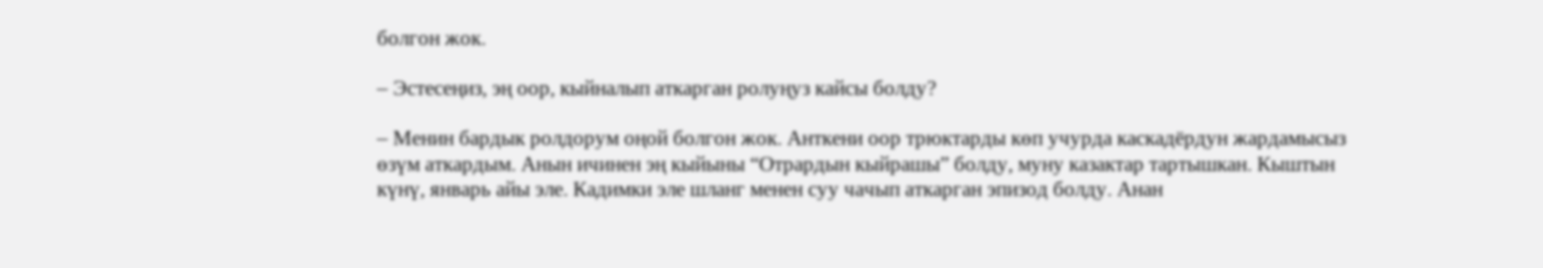болгон жок.

– Эстесеңиз, эң оор, кыйналып аткарган ролуңуз кайсы болду?

– Менин бардык ролдорум оңой болгон жок. Анткени оор трюктарды көп учурда каскадёрдун жардамысыз өзүм аткардым. Анын ичинен эң кыйыны “Отрардын кыйрашы” болду, муну казактар тартышкан. Кыштын күнү, январь айы эле. Кадимки эле шланг менен суу чачып аткарган эпизод болду. Анан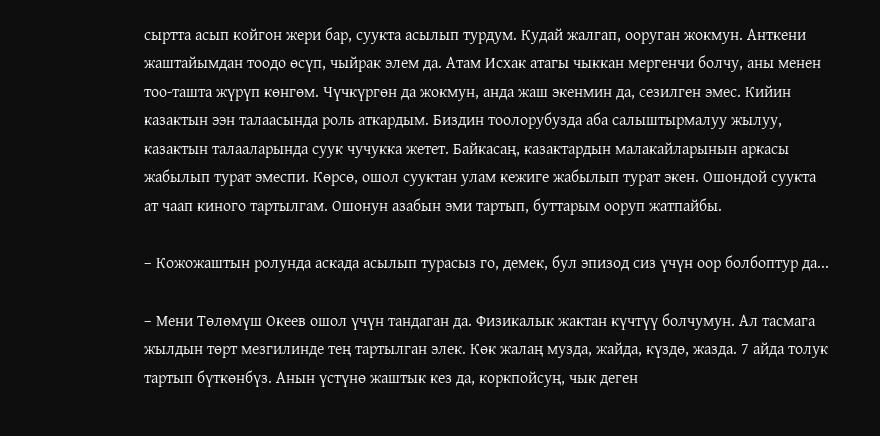сыртта асып койгон жери бар, суукта асылып турдум. Кудай жалгап, ооруган жокмун. Анткени жаштайымдан тоодо өсүп, чыйрак элем да. Атам Исхак атагы чыккан мергенчи болчу, аны менен тоо-ташта жүрүп көнгөм. Чүчкүргөн да жокмун, анда жаш экенмин да, сезилген эмес. Кийин казактын ээн талаасында роль аткардым. Биздин тоолорубузда аба салыштырмалуу жылуу, казактын талааларында суук чучукка жетет. Байкасаң, казактардын малакайларынын аркасы жабылып турат эмеспи. Көрсө, ошол сууктан улам кежиге жабылып турат экен. Ошондой суукта ат чаап киного тартылгам. Ошонун азабын эми тартып, буттарым ооруп жатпайбы.

– Кожожаштын ролунда аскада асылып турасыз го, демек, бул эпизод сиз үчүн оор болбоптур да...

– Мени Төлөмүш Океев ошол үчүн тандаган да. Физикалык жактан күчтүү болчумун. Ал тасмага жылдын төрт мезгилинде тең тартылган элек. Көк жалаң музда, жайда, күздө, жазда. 7 айда толук тартып бүткөнбүз. Анын үстүнө жаштык кез да, коркпойсуң, чык деген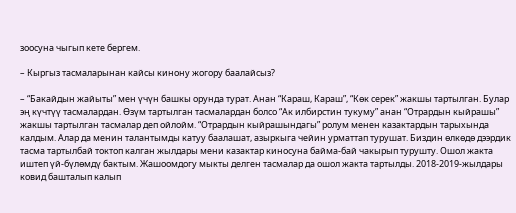зоосуна чыгып кете бергем.

– Кыргыз тасмаларынан кайсы кинону жогору баалайсыз?

– “Бакайдын жайыты” мен үчүн башкы орунда турат. Анан “Караш, Караш”, “Көк серек” жакшы тартылган. Булар эң күчтүү тасмалардан. Өзүм тартылган тасмалардан болсо “Ак илбирстин тукуму” анан “Отрардын кыйрашы” жакшы тартылган тасмалар деп ойлойм. “Отрардын кыйрашындагы” ролум менен казактардын тарыхында калдым. Алар да менин талантымды катуу баалашат, азыркыга чейин урматтап турушат. Биздин өлкөдө дээрдик тасма тартылбай токтоп калган жылдары мени казактар киносуна байма-бай чакырып турушту. Ошол жакта иштеп үй-бүлөмдү бактым. Жашоомдогу мыкты делген тасмалар да ошол жакта тартылды. 2018-2019-жылдары ковид башталып калып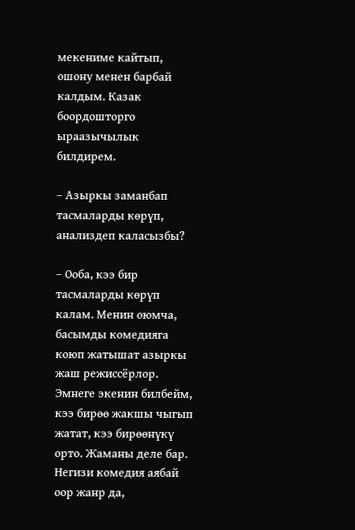мекениме кайтып, ошону менен барбай калдым. Казак боордошторго ыраазычылык билдирем.

– Азыркы заманбап тасмаларды көрүп, анализдеп каласызбы?

– Ооба, кээ бир тасмаларды көрүп калам. Менин оюмча, басымды комедияга коюп жатышат азыркы жаш режиссёрлор. Эмнеге экенин билбейм, кээ бирөө жакшы чыгып жатат, кээ бирөөнүкү орто. Жаманы деле бар. Негизи комедия аябай оор жанр да,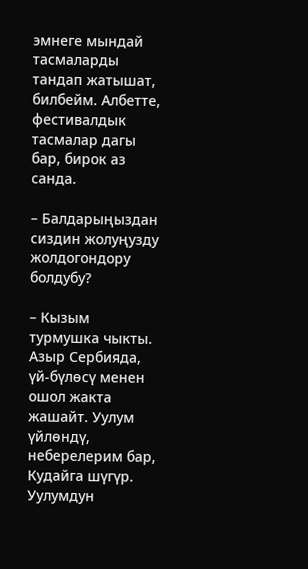эмнеге мындай тасмаларды тандап жатышат, билбейм. Албетте, фестивалдык тасмалар дагы бар, бирок аз санда.

– Балдарыңыздан сиздин жолуңузду жолдогондору болдубу?

– Кызым турмушка чыкты. Азыр Сербияда, үй-бүлөсү менен ошол жакта жашайт. Уулум үйлөндү, неберелерим бар, Кудайга шүгүр. Уулумдун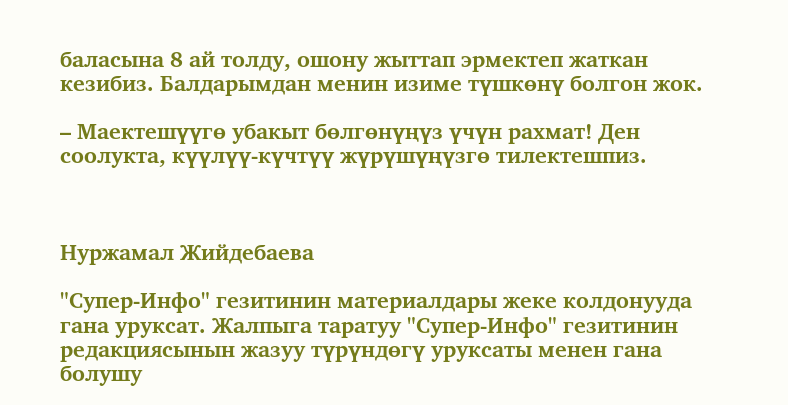баласына 8 ай толду, ошону жыттап эрмектеп жаткан кезибиз. Балдарымдан менин изиме түшкөнү болгон жок.

– Маектешүүгө убакыт бөлгөнүңүз үчүн рахмат! Ден соолукта, күүлүү-күчтүү жүрүшүңүзгө тилектешпиз.



Нуржамал Жийдебаева

"Супер-Инфо" гезитинин материалдары жеке колдонууда гана уруксат. Жалпыга таратуу "Супер-Инфо" гезитинин редакциясынын жазуу түрүндөгү уруксаты менен гана болушу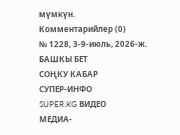мүмкүн.
Комментарийлер (0)
№ 1228, 3-9-июль, 2026-ж.
БАШКЫ БЕТ
СОҢКУ КАБАР
СУПЕР-ИНФО
SUPER.KG ВИДЕО
МЕДИА-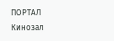ПОРТАЛ
Кинозал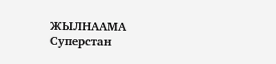ЖЫЛНААМА
Суперстан